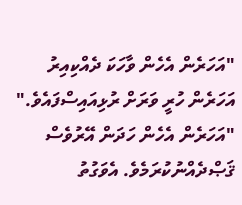"އަހަރެން އެހެން ވާހަކަ ދެއްކިއިރު އަހަރެން ހުރީ ވަރަށް ރުޅިއައިސްފައެވެ."
"އަހަރެން އެހެން ހަދަން އޭރުވެސް ޤަޞްދެއްނުކުރަމެވެ. އެވަގުތު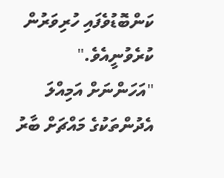ކަންބޮޑުވެފައި ހުރިވަރުން ކުރެވުނީއެވެ."
"އަހަންނަށް އަމިއްލަ އެދުންތަކުގެ މައްޗަށް ބާރު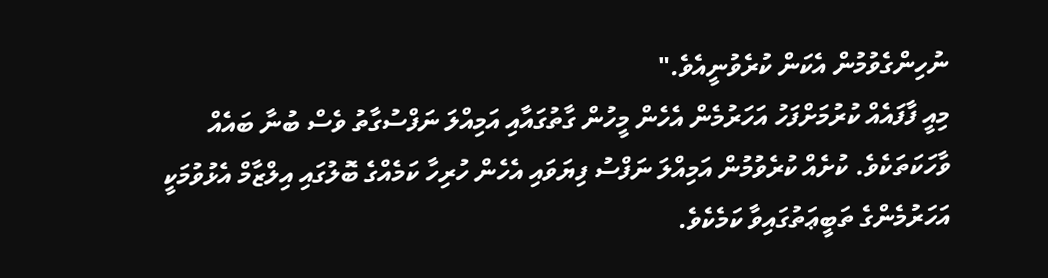ނުހިންގެވުމުން އެކަން ކުރެވުނީއެވެ."
މިއީ ފާފައެއް ކުރުމަށްފަހު އަހަރުމެން އެހެން މީހުން ގާތުގައާއި އަމިއްލަ ނަފްސުގާތު ވެސް ބުނާ ބައެއް ވާހަކަތަކެވެ. ކުށެއް ކުރެވުމުން އަމިއްލަ ނަފްސު ފިޔަވައި އެހެން ހުރިހާ ކަމެއްގެ ބޮލުގައި އިލްޒާމް އެޅުވުމަކީ އަހަރުމެންގެ ތަބީޢަތުގައިވާ ކަމެކެވެ.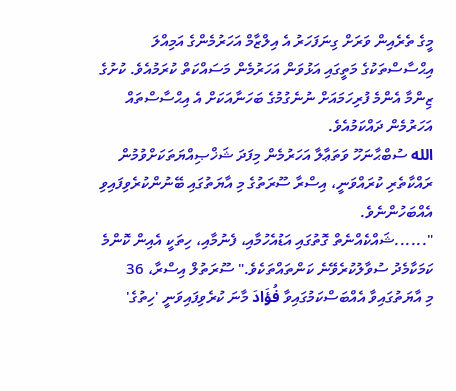މީގެ ތެރެއިން ވަރަށް ގިނަފަހަރު އެ އިލްޒާމް އަހަރުމެންގެ އަމިއްލަ އިޙްސާސްތަކުގެ މަތީގައި އަޅުވަން އަހަރުމެން މަސައްކަތް ކުރަމުއެވެ. ކުށުގެ ޒިންމާ އެންމެ ފުރިހަމައަށް ނުނެގުމުގެ ބަހަނާއަކަށް އެ އިޙްސާސްތައް އަހަރުމެން ދައްކަމުއެވެ.
الله ސުބްޙާނަހޫ ވަތަޢާލާ އަހަރުމެން މިފަދަ ޝަޚްޞިއްޔަތަކަށްވުމުން ރައްކާތެރި ކުރައްވަނީ، އިސްރާ ސޫރަތުގެ މި އާޔަތުގައި ބޭނުންކުރެވިފައިވި އެއްބަހުންނެވެ.
"......ޝައްކެއްނެތް ގޮތުގައި އަޑުއެހުމާއި، ފެނުމާއި، ހިތަކީ އެއިން ކޮންމެ ކަމަކާމެދު ސުވާލުކުރެވޭނެ ކަންތައްތަކެވެ." ސޫރަތުލް އިސްރާ، 36
މި އާޔަތުގައިވާ އެއްބަސްކަމުގައިވާ فُؤَادَ މާނަ ކުރެވިފައިވަނީ 'ހިތުގެ'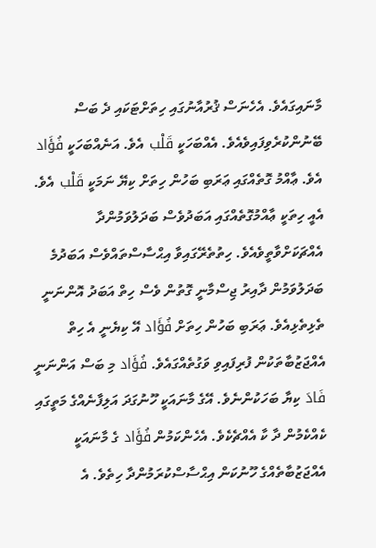މާނައިގައެވެ. އެހެނަސް ޤުރުއާނުގައި ހިތަށްޓަކައި ދެ ބަސް ބޭނުންކުރެވިފައިވެއެވެ. އެއްބަހަކީ قَلْب އެވެ. އަނެއްބަހަކީ فُؤَاد އެވެ. ޢާއްމު ގޮތެއްގައި ޢަރަބި ބަހުން ހިތަށް ކިޔޭ ނަމަކީ قَلْب އެވެ. އެއީ ހިތަކީ ޢާއްމުގޮތެއްގައި އަބަދުވެސް ބަދަލުވަމުންދާ އެއްޗަކަށްވާތީވެއެވެ. ހިތުތެރޭގައިވާ އިޙްސާސްތައްވެސް އަބަދުމެ ބަދަލުވަމުން ދާއިރު ޖިސްމާނީ ގޮތުން ވެސް ހިތް އަބަދު އޮންނަނީ ތެޅިތެޅިއެވެ. ޢަރަބި ބަހުން ހިތަށް فُؤَاد އޭ ކިޔެނީ އެ ހިތް އެއްޖަޒުބާތަކުން ފުރިފައިވި ވަގުތެއްގައެވެ. فُؤَاد މި ބަސް އަންނަނީ فَادَ ކިޔާ ބަހަކުންނެވެ. އޭގެ މާނައަކީ ހޫނުގަދަ އަލިފާނެއްގެ މަތީގައި ކެއްކެމުން ދާ ކާ އެއްޗެކެވެ. އެހެންކަމުން فُؤَاد ގެ މާނައަކީ އެއްޖަޒުބާތެއްގެ ހޫނުކަން އިޙްސާސްކުރަމުންދާ ހިތެވެ. އެ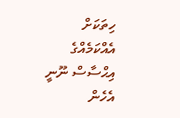ހިތަކަށް އެއްކަމެއްގެ އިޙްސާސް ނޫނީ އެހެން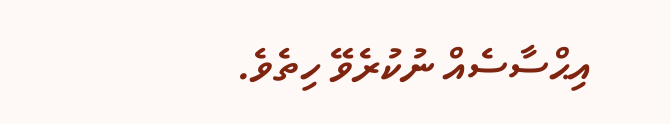އިޙްސާސެއް ނުކުރެވޭ ހިތެވެ.